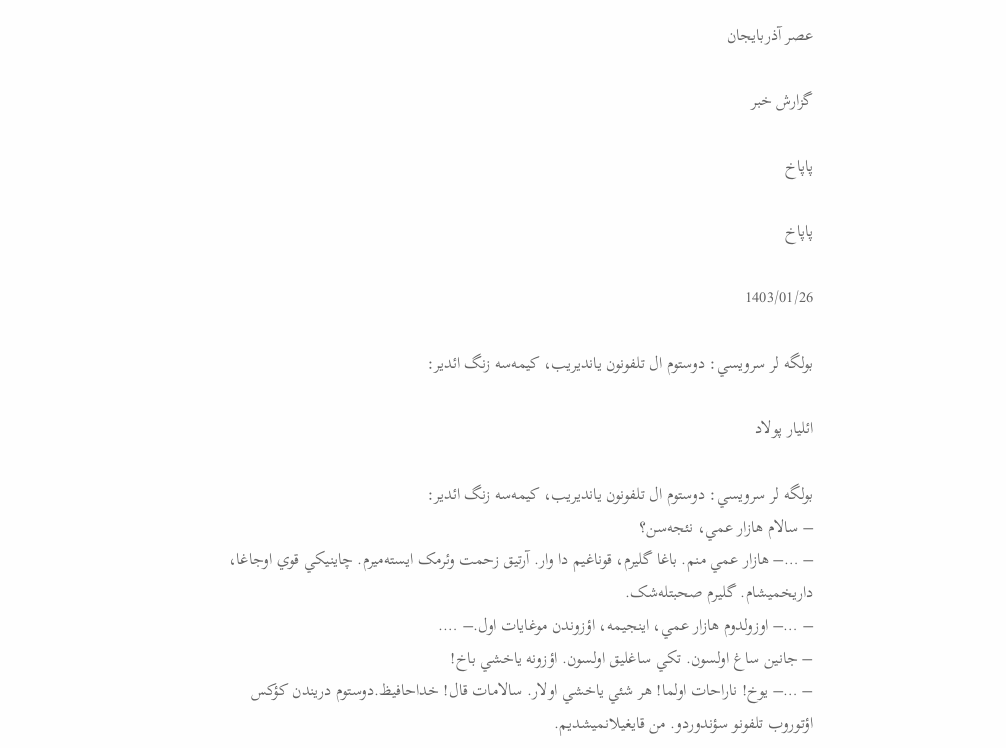عصر آذربایجان

گزارش خبر

پاپاخ

پاپاخ

1403/01/26

بولگه لر سرويسي: دوستوم ال تلفونون يانديريب، کيمه‌سه زنگ ائدير:

ائليار پولاد

بولگه لر سرويسي: دوستوم ال تلفونون يانديريب، کيمه‌سه زنگ ائدير:
– سالام هازار عمي، نئجه‌سن؟
– …– هازار عمي منم. باغا گليرم، قوناغيم دا وار. آرتيق زحمت وئرمک ايسته‌ميرم. چاينيکي قوي اوجاغا، داريخميشام. گليرم صحبتله‌شک.
– …– اوزولدوم هازار عمي، اينجيمه، اؤزوندن موغايات اول.– ….
– جانين ساغ اولسون. تکي ساغليق اولسون. اؤزونه ياخشي باخ!
– …– يوخ! ناراحات اولما! هر شئي ياخشي اولار. سالامات قال! خداحافيظ.دوستوم دريندن کؤکس اؤتوروب تلفونو سؤندوردو. من قايغيلانميشديم.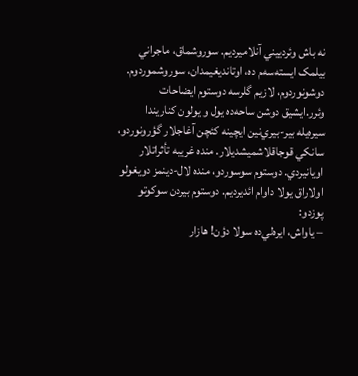نه باش وئردييني آنلاميرديم. سوروشماق، ماجراني بيلمک ايسته‌سه‌م ده، اوتانديغيمدان، سوروشموردوم. دوشونوردوم، لازيم گلرسه دوستوم ايضاحات وئرر.ايشيق دوشن ساحه‌ده يول و يولون کناريندا سيره‌يله بير-بيري‌نين ايچينه کئچن آغاجلار گؤرونوردو، سانکي قوجاقلاشميشديلار. منده غريبه تأثراتلار اويانيردي. دوستوم سوسوردو، منده لال-دينمز دويغولو اولاراق يولا داوام ائديرديم. دوستوم بيردن سوکوتو پوزدو:
– ياواش، ايره‌لي‌ده سولا دؤن! هازار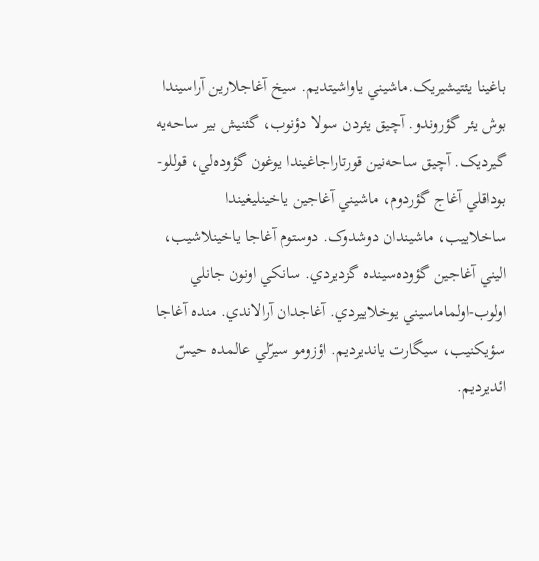باغينا يئتيشيريک.ماشيني ياواشيتديم. سيخ آغاجلارين آراسيندا بوش يئر گؤروندو. آچيق يئردن سولا دؤنوب، گئنيش بير ساحه‌يه گيرديک. آچيق ساحه‌نين قورتاراجاغيندا يوغون گؤوده‌لي، قوللو-بوداقلي آغاج گؤردوم، ماشيني آغاجين ياخينليغيندا ساخلاييب، ماشيندان دوشدوک. دوستوم آغاجا ياخينلاشيب، اليني آغاجين گؤوده‌سينده گزديردي. سانکي اونون جانلي اولوب-اولماماسيني يوخلاييردي. آغاجدان آرالاندي. منده آغاجا سؤيکنيب، سيگارت يانديرديم. اؤزومو سيرّلي عالمده حيسّ ائديرديم.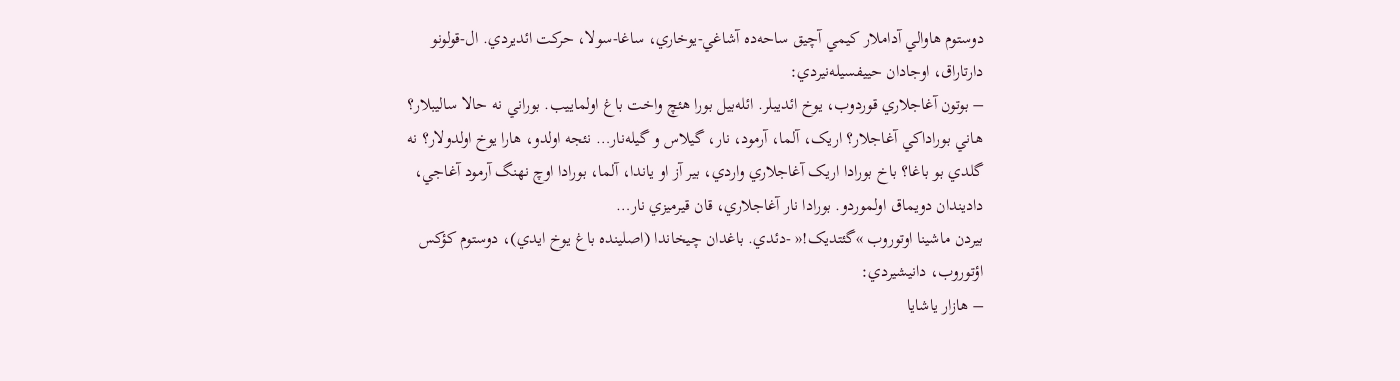دوستوم هاوالي آداملار کيمي آچيق ساحه‌ده آشاغي-يوخاري، ساغا-سولا، حرکت ائديردي. ال-قولونو دارتاراق، اوجادان حييفسيله‌نيردي:
– بوتون آغاجلاري قوردوب، يوخ ائديبلر. ائله‌بيل بورا هئچ واخت باغ اولماييب. بوراني نه حالا ساليبلار؟ هاني بوراداکي آغاجلار؟ اريک، آلما، آرمود، نار، گيلاس و گيله‌نار… نئجه اولدو، هارا يوخ اولدولار؟ نه گلدي بو باغا؟ باخ بورادا اريک آغاجلاري واردي، بير آز او ياندا، آلما، بورادا اوچ نهنگ آرمود آغاجي، داديندان دويماق اولموردو. بورادا نار آغاجلاري، قان قيرميزي نار…
بيردن ماشينا اوتوروب »گئتديک!« -دئدي. باغدان چيخاندا (اصلينده باغ يوخ ايدي)، دوستوم کؤکس اؤتوروب، دانيشيردي:
– هازار ياشايا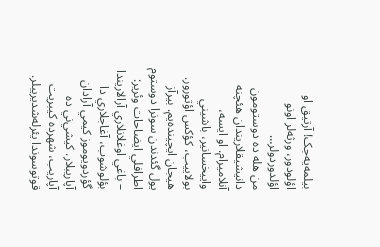بيلمه‌يه‌جک! آرتيق او اؤلودور، ورثه‌لر اونو اؤلدوردولر…
من هله ده دوستومون دانيشيقلاريندان هئچنه آنلاميرام. او ايسه، واييخسانير، باشيني بولاييب، کؤکس اؤتورور. هيجان ايچينده‌يم. بيرآز يول گئدندن سونرا دوستوم اطرافلي ايضاحات وئرير:
– باغي اوغلانلاري آرالاريندا بؤلوشوب، آغاجلاري دا گؤردويوموز کيمي آرادان آپاريبلار. کيشي‌ني ده آپاريب، شهرده کيبريت قوتوسوندا يئرله‌شديريبلر.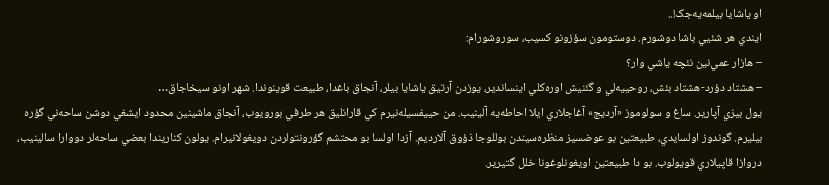او ياشايا بيلمه‌يه‌جک!..
ايندي هر شئيي باشا دوشورم. دوستومون سؤزونو کسيب، سوروشورام:
– هازار عمي‌نين نئچه ياشي وار؟
– هشتاد دؤرد-هشتاد بئش، روحييه‌لي و گئنيش اوره‌کلي اينساندير، يوزدن آرتيق ياشايا بيلر، آنجاق باغدا، طبيعت قوينوندا. شهر اونو سيخاجاق…
يول بيزي آپارير. ساغ و سولوموز «آرديج» آغاجلاري ايلا احاطه‌يه آلينيب. من حييفسيله‌نيرم کي قارانليق هر طرفي بورويوب، آنجاق ماشينين محدود ايشغي دوشن ساحه‌ني گؤره بيليرم. گوندوز اولسايدي، طبيعتين بو عوضسيز منظره‌سيندن بوللوجا ذؤوق آلارديم. آزدا اولسا بو محتشم گؤرونتولردن دويغولانيرام. يولون کناريندا بعضي ساحه‌لر دووارا سالينيب، دروازا قاپيلاري قويولوب. بو دا طبيعتين اويغونلوغونا خلل گتيرير.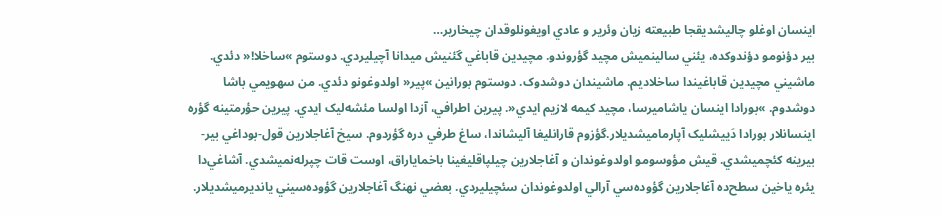اينسان اوغلو چاليشديقجا طبيعته زيان وئرير و عادي اويغونلوقدان چيخارير…
بير دؤنومو دؤندوکده، يئني سالينميش مچيد گؤروندو. مچيدين قاباغي گئنيش ميدانا آچيليردي. دوستوم »ساخلا!« دئدي. ماشيني مچيدين قاباغيندا ساخلاديم. ماشيندان دوشدوک. دوستوم بورانين »پير« اولدوغونو دئدي. من سهويمي باشا دوشدوم. »بورادا اينسان ياشاميرسا، مچيد کيمه لازيم ايدي«. پيرين اطرافي، آزدا اولسا مئشه‌ليک ايدي. پيرين حؤرمتينه گؤره اينسانلار بورادا دَييشليک آپارماميشديلار.گؤزوم قارانليغا آليشاندا، ساغ طرفي دره گؤردوم. سيخ آغاجلارين قول-بوداغي بير-بيرينه کئچميشدي. قيش مؤوسومو اولدوغوندان و آغاجلارين چيلپاقليغينا باخماياراق، اوست قات چپرله‌نميشدي. آشاغي‌دا يئره ياخين سطح‌ده آغاجلارين گؤوده‌سي آرالي اولدوغوندان سئچيليردي. بعضي نهنگ آغاجلارين گؤوده‌سيني يانديرميشديلار.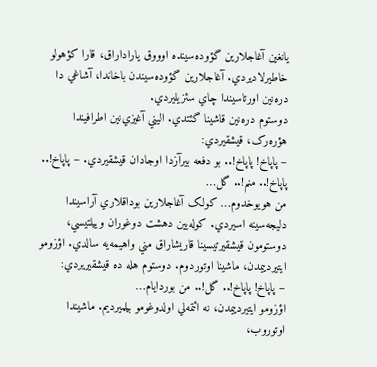يانغين آغاجلارين گؤوده‌سينده اوووق ياراداراق، قارا کؤهولو خاطيرلاديردي. آغاجلارين گؤوده‌سيندن باخاندا، آشاغي دا دره‌نين اورتاسيندا چاي سئزيليردي.
دوستوم دره‌نين قاشينا گئتدي. اليني آغيزي‌نين اطرافيندا هؤره‌رک، قيشقيردي:
– پاپاخ! پاپاخ!.. بو دفعه بيرآزدا اوجادان قيشقيردي. – پاپاخ!.. پاپاخ!.. منم!.. گل…
من هويوخدوم… کولک آغاجلارين بوداقلاري آراسيندا دليجه‌سينه اسيردي. کوله‌يين دهشت دوغوران وييلتيسي، دوستومون قيشقيرتيسينا قاريشاراق مني واهيمه‌يه سالدي. اؤزومو ايتيردييمدن، ماشينا اوتوردوم. دوستوم هله ده قيشقيريردي:
– پاپاخ! پاپاخ!.. گل!.. من بوردايام…
اؤزومو ايتيردييمدن، نه ائتمه‌لي اولدوغومو بيلميرديم. ماشيندا اوتوروب،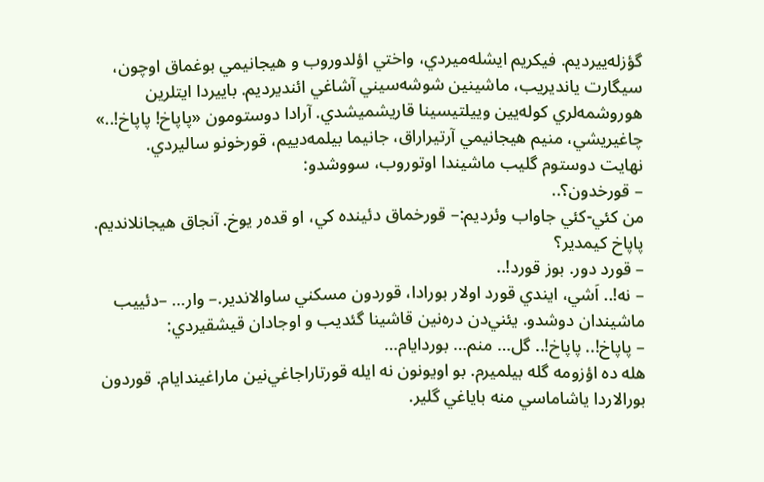گؤزله‌ييرديم. فيکريم ايشله‌ميردي، واختي اؤلدوروب و هيجانيمي بوغماق اوچون، سيگارت يانديريب، ماشينين شوشه‌سيني آشاغي ائنديرديم. باييردا ايتلرين هوروشمه‌لري کوله‌يين وييلتيسينا قاريشميشدي. آرادا دوستومون «پاپاخ! پاپاخ!..» چاغيريشي، منيم هيجانيمي آرتيراراق، جانيما بيلمه‌دييم، قورخونو ساليردي.
نهايت دوستوم گليب ماشيندا اوتوروب، سووشدو:
– قورخدون؟..
من کئي-کئي جاواب وئرديم:– قورخماق دئينده کي، او قده‌ر يوخ. آنجاق هيجانلانديم. پاپاخ کيمدير؟
– قورد دور. بوز قورد!..
– نه!.. اَشي، ايندي قورد اولار بورادا، قوردون مسکني ساوالاندير.– وار… –دئييب ماشيندان دوشدو. يئني‌دن دره‌نين قاشينا گئديب و اوجادان قيشقيردي:
– پاپاخ!.. پاپاخ!.. گل… منم… بوردايام…
هله ده اؤزومه گله بيلميرم. بو اويونون نه ايله قورتاراجاغي‌نين ماراغيندايام. قوردون بورالاردا ياشاماسي منه باياغي گلير.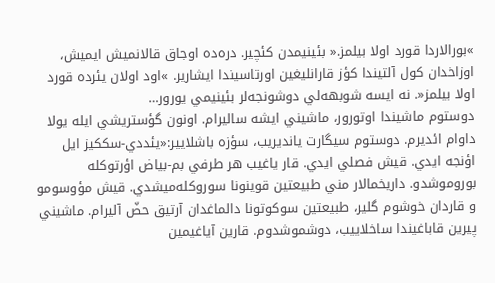»بورالاردا قورد اولا بيلمز.« بئينيمدن کئچير. دره‌ده اوجاق قالانميش ايميش، اوزاخدان کول آلتيندا کؤز قارانليغين اورتاسيندا ايشارير. »اود اولان يئرده قورد اولا بيلمز«. نه ايسه شوبهه‌لي دوشونجه‌لر بئينيمي يورور…
دوستوم ماشيندا اوتورور، ماشيني ايشه ساليرام. اونون گؤستريشي ايله يولا داوام ائديرم. دوستوم سيگارت يانديريب، سؤزه باشلايير:«يئددي-سککيز ايل اؤنجه ايدي. قيش فصلي ايدي. قار ياغيب هر طرفي بم-بياض اؤرتوکله بوروموشدو. داريخمالار مني طبيعتين قوينونا سوروکله‌ميشدي. قيش مؤوسومو و قاردان خوشوم گلير، طبيعتين سوکوتونا دالماغدان آرتيق حضّ آليرام. ماشيني پيرين قاباغيندا ساخلاييب، دوشموشدوم. قارين آياغيمين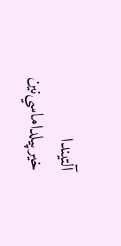آلتيندا خيرپيلداماسي‌نين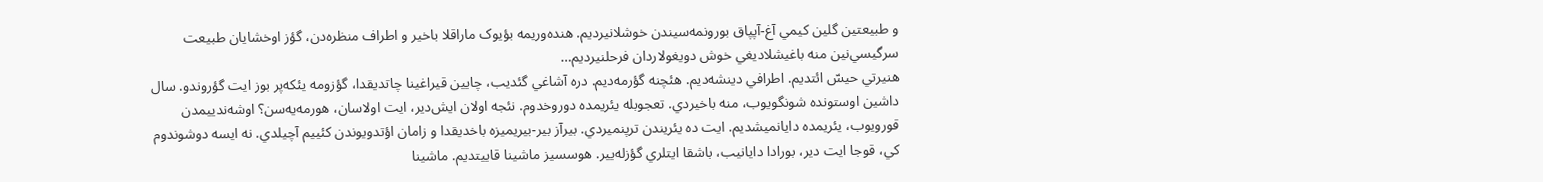و طبيعتين گلين کيمي آغ-آپپاق بورونمه‌سيندن خوشلانيرديم. هنده‌وريمه بؤيوک ماراقلا باخير و اطراف منظره‌دن، گؤز اوخشايان طبيعت سرگيسي‌نين منه باغيشلاديغي خوش دويغولاردان فرحلنيرديم…
هنيرتي حيسّ ائتديم. اطرافي دينشه‌ديم. هئچنه گؤرمه‌ديم. دره آشاغي گئديب، چايين قيراغينا چاتديقدا، گؤزومه يئکه‌پر بوز ايت گؤروندو. سال داشين اوستونده شونگويوب، منه باخيردي. تعجوبله يئريمده دوروخدوم. نئجه اولان ايش‌دير، ايت اولاسان، هورمه‌يه‌سن؟ اوشه‌ندييمدن قورويوب، يئريمده دايانميشديم. ايت ده يئريندن ترپنميردي. بيرآز بير-بيريميزه باخديقدا و زامان اؤتدويوندن کئييم آچيلدي. نه ايسه دوشوندوم کي، قوجا ايت دير، بورادا دايانيب، باشقا ايتلري گؤزله‌يير. هوسسيز ماشينا قاييتديم. ماشينا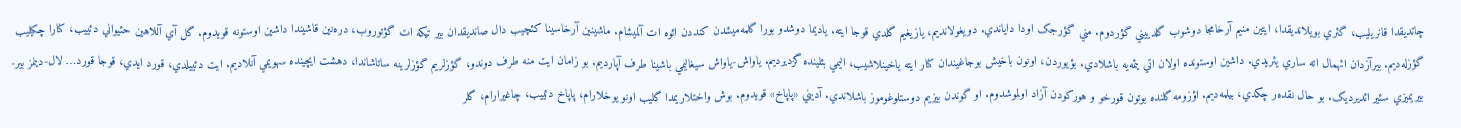چاتديقدا قانريليب، گئري بويلانديقدا، ايتين منيم آرخامجا دوشوب گلدييني گؤردوم. مني گؤرجک اودا داياندي. دويغولانديم، يازيغيم گلدي قوجا ايته. ياديما دوشدو بورا گلمه‌ميشدن کنددن ائوه ات آلميشام. ماشينين آرخاسينا کئچيب دال صانديقدان بير تيکه ات گؤتوروب، دره‌نين قاشيندا داشين اوستونه قويدوم. گل آي آللاهين حئيواني دئييب، کنارا چکيليب گؤزله‌ديم. بيرآزدان ائهمال اته ساري يئريدي. داشين اوستونده اولان اتي يئمه‌يه باشلادي. بؤيوردن، اونون باخيش بوجاغيندان کنار ايته ياخينلاشيب، اليمي بئلينده گزديرديم. ياواش-ياواش سيغاليمي باشينا طرف آپارديم. بو زامان ايت منه طرف دوندو، گؤزلريم گؤزلرينه ساتاشاندا، دهشت ايچينده سهويمي آنلاديم. ايت دئييلدي، قورد ايدي، قوجا قورد… لال-دينمز بير-بيريميزي سئير ائديرديک. بو حال نقده‌ر چکدي، بيلمه‌ديم. اؤزومه گلنده بوتون قورخو و هورکودن آزاد اولموشدوم. او گوندن بيزيم دوستلوغوموز باشلاندي. آديني «پاپاخ» قويدوم. بوش واختلاريمدا گليب اونو يوخلارام، پاپاخ دئييب، چاغيرارام، گلر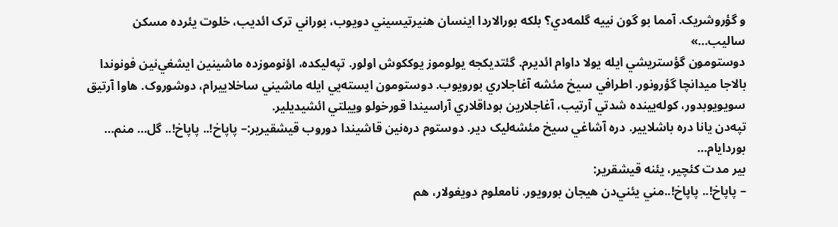و گؤروشريک. آمما بو گون نييه گلمه‌دي؟ بلکه بورالاردا اينسان هنيرتيسيني دويوب، بوراني ترک ائديب، خلوت يئرده مسکن ساليب…»
دوستومون گؤستريشي ايله يولا داوام ائديرم. گئتديکجه يولوموز يوککوش اولور. تپه‌ليکده، اؤنوموزده ماشينين ايشغي‌نين فونوندا بالاجا ميدانچا گؤرونور. اطرافي سيخ مئشه آغاجلاري بورويوب. دوستومون ايسته‌يي ايله ماشيني ساخلاييرام، دوشوروک. هاوا آرتيق سويويوبدور، کوله‌يينده شدتي آرتيب، آغاجلارين بوداقلاري آراسيندا قورخولو وييلتي ائشيديلير.
تپه‌دن يانا دره باشلايير. دره آشاغي سيخ مئشه‌ليک دير. دوستوم دره‌نين قاشيندا دوروب قيشقيرير:– پاپاخ!.. پاپاخ!.. گل… منم… بوردايام…
بير مدت کئچير، يئنه قيشقرير:
– پاپاخ!.. پاپاخ!..مني يئني‌دن هيجان بورويور. نامعلوم دويغولار، هم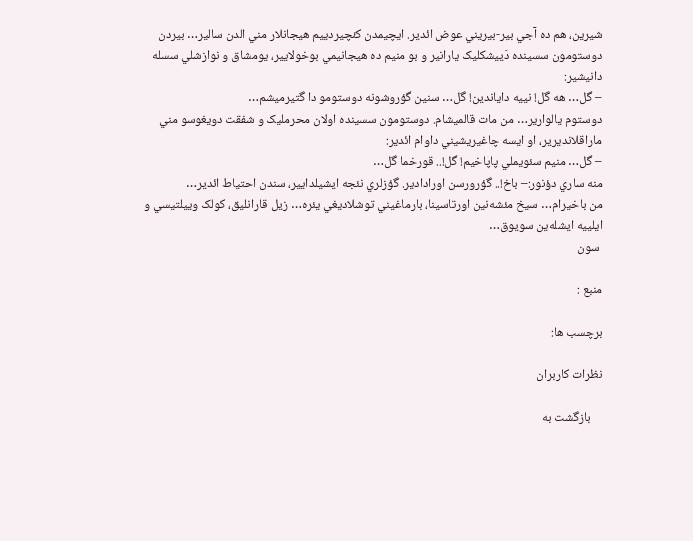شيرين، هم ده آجي بير-بيريني عوض ائدير. ايچيمدن کئچيردييم هيجانلار مني الدن سالير… بيردن دوستومون سسينده دَييشکليک يارانير و بو منيم ده هيجانيمي بوخولايير، يومشاق و نوازشلي سسله دانيشير:
– گل… هه گل! نييه داياندين! گل… سنين گؤروشونه دوستومو دا گتيرميشم…
دوستوم يالوارير… من مات قالميشام. دوستومون سسينده اولان محرمليک و شفقت دويغوسو مني ماراقلانديرير، او ايسه چاغيريشيني داوام ائدير:
– گل… منيم سئويملي پاپاخيم! گل!.. قورخما گل…
منه ساري دؤنور:– باخ!.. گؤرورسن اورادادير. گؤزلري نئجه ايشيلدايير، سندن احتياط ائدير…
من باخيرام… سيخ مئشه‌نين اورتاسينا، بارماغيني توشلاديغي يئره… زيل قارانليق، کولک وييلتيسي و ايلييه ايشله‌ين سويوق…
 سون

منبع :

برچسب ها:

نظرات کاربران

    بازگشت به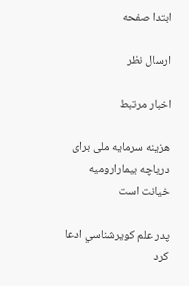ابتدا صفحه

ارسال نظر

اخبار مرتبط

هزینه سرمایه ملی برای دریاچه ‌بیمارارومیه خیانت است

پدر علم کويرشناسي ادعا كرد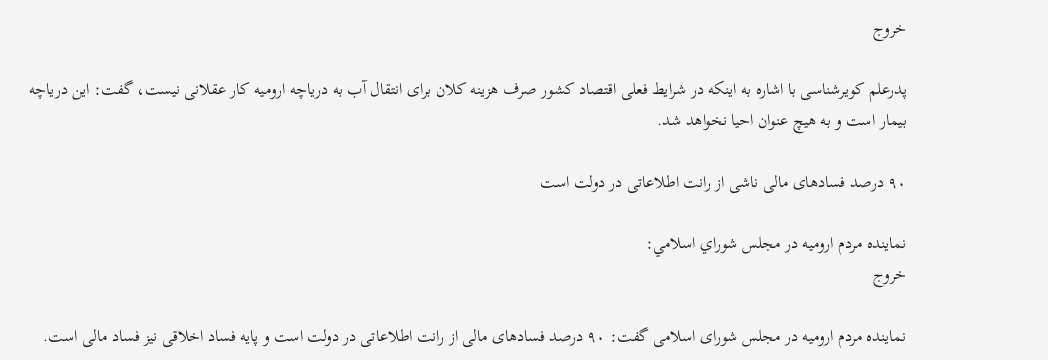خروج

پدرعلم کویرشناسی با اشاره به اینکه در شرایط فعلی اقتصاد کشور صرف هزینه کلان برای انتقال آب به دریاچه ارومیه کار عقلانی نیست، گفت: این دریاچه بیمار است و به هیچ عنوان احیا نخواهد شد.

۹۰ درصد فسادهای مالی ناشی از رانت اطلاعاتی در دولت است

نماينده مردم اروميه در مجلس شوراي اسلامي:
خروج

نماینده مردم ارومیه در مجلس شورای اسلامی گفت: ۹۰ درصد فسادهای مالی از رانت اطلاعاتی در دولت است و پایه فساد اخلاقی نیز فساد مالی است.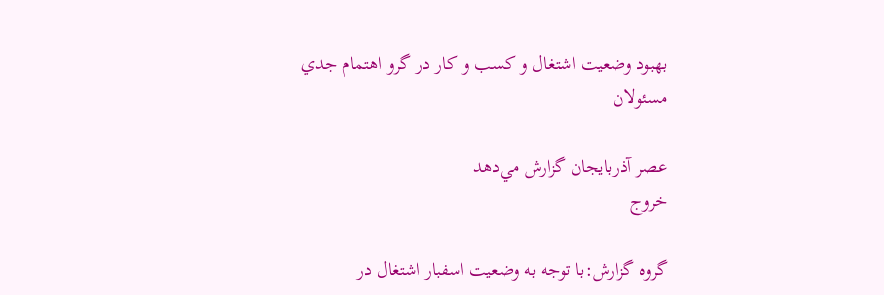بهبود وضعيت اشتغال و کسب و کار در گرو اهتمام جدي مسئولان

عصر آذربایجان گزارش مي‌دهد
خروج

گروه گزارش:با توجه به وضعيت اسفبار اشتغال در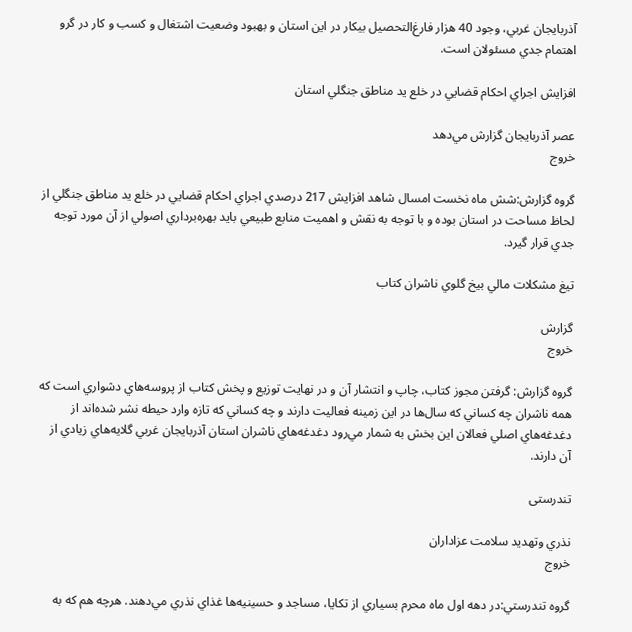آذربايجان غربي، وجود 40 هزار فارغ‌التحصيل بيکار در اين استان و بهبود وضعيت اشتغال و کسب و کار در گرو اهتمام جدي مسئولان است.

افزايش اجراي احکام قضايي در خلع يد مناطق جنگلي استان

عصر آذربایجان گزارش مي‌دهد
خروج

گروه گزارش:شش ماه نخست امسال شاهد افزايش 217 درصدي اجراي احکام قضايي در خلع يد مناطق جنگلي از لحاظ مساحت در استان بوده و با توجه به نقش و اهميت منابع طبيعي بايد بهره‌برداري اصولي از آن مورد توجه جدي قرار گيرد.

تيغ مشکلات مالي بيخ‌ گلوي ناشران کتاب

گزارش
خروج

گروه گزارش: گرفتن مجوز کتاب، چاپ و انتشار آن و در ‌‌نهايت توزيع و پخش کتاب از پروسه‌هاي دشواري است که همه ناشران چه کساني که سال‌ها در اين زمينه فعاليت دارند و چه کساني که تازه وارد حيطه نشر شده‌اند از دغدغه‌هاي اصلي فعالان اين بخش به شمار مي‌رود دغدغه‌هاي ناشران استان آذربايجان غربي گلايه‌هاي زيادي از آن دارند.

تندرستی

نذري وتهديد سلامت عزاداران
خروج

گروه تندرستي:در دهه اول ماه محرم بسياري از تكايا، مساجد و حسينيه‌ها غذاي نذري مي‌دهند. هرچه هم كه به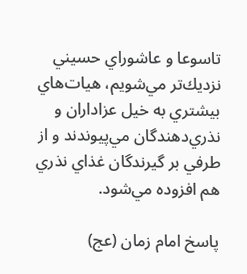تاسوعا و عاشوراي حسيني نزديك‌تر مي‌شويم، هيات‌هاي بيشتري به خيل عزاداران و نذري‌دهندگان مي‌پيوندند و از طرفي بر گيرندگان غذاي نذري هم افزوده مي‌شود.

پاسخ امام زمان (عج)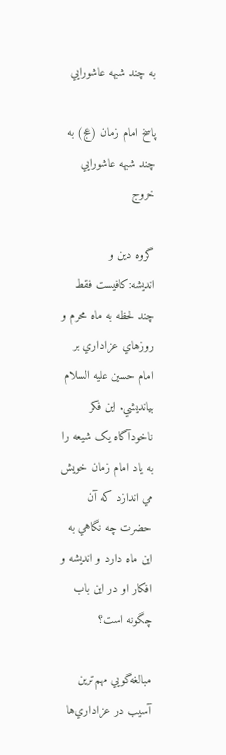به چند شبهه عاشورايي

پاسخ امام زمان (عج) به چند شبهه عاشورايي
خروج

گروه دين و انديشه:کافيست فقط چند لحظه به ماه محرم و روزهاي عزاداري بر امام حسين عليه السلام بيانديشي. اين فکر ناخودآگاه يک شيعه را به ياد امام زمان خويش مي اندازد که آن حضرت چه نگاهي به اين ماه دارد و انديشه و افکار او در اين باب چگونه است؟

مبالغه‌گويي مهم‌ترين آسيب در عزاداري‌ها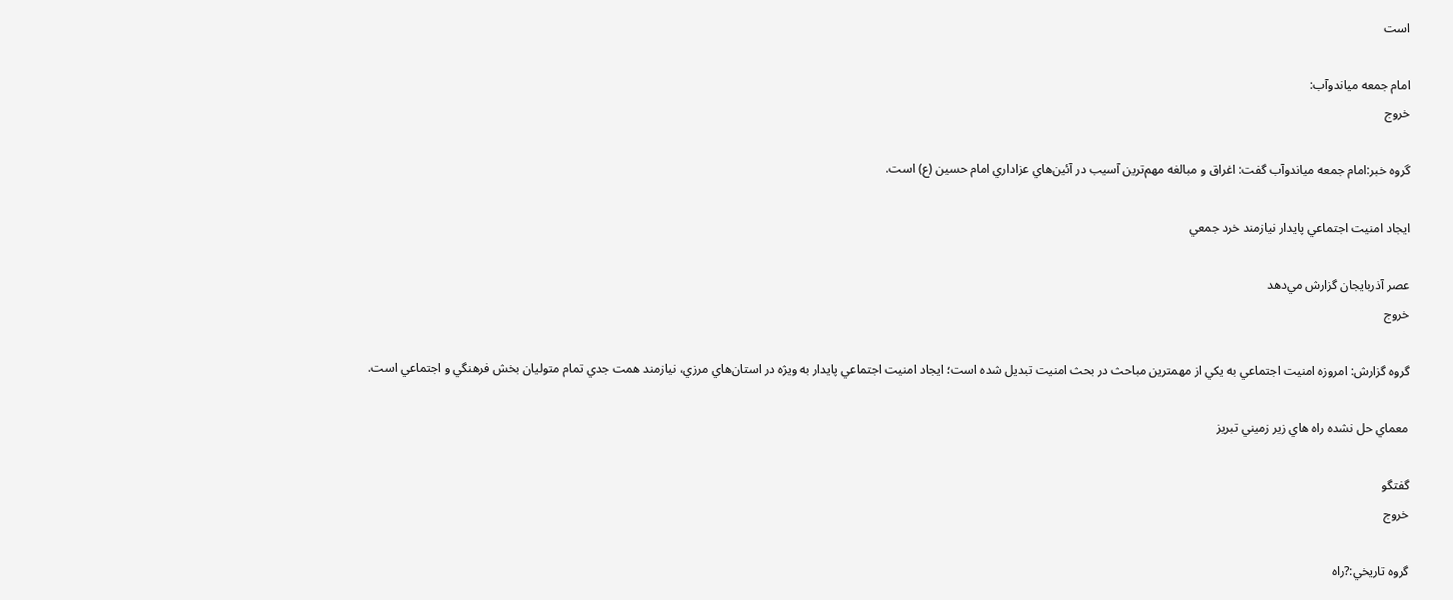است

امام جمعه مياندوآب:
خروج

گروه خبر:امام جمعه مياندوآب گفت: اغراق و مبالغه مهم‌ترين آسيب در آئين‌‌هاي عزاداري امام حسين (ع) است.

ايجاد امنيت اجتماعي پايدار نيازمند خرد جمعي

عصر آذربايجان گزارش مي‌دهد
خروج

گروه گزارش: امروزه امنيت اجتماعي به يکي از مهمترين مباحث در بحث امنيت تبديل شده است؛ ايجاد امنيت اجتماعي پايدار به ويژه در استان‌هاي مرزي، نيازمند همت جدي تمام متوليان بخش فرهنگي و اجتماعي است.

معماي حل نشده راه هاي زير زميني تبريز

گفتگو
خروج

گروه تاريخي:?راه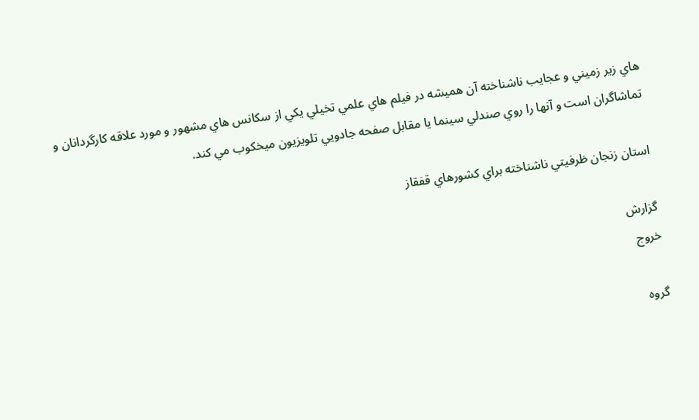هاي زير زميني و عجايب ناشناخته آن هميشه در فيلم هاي علمي تخيلي يکي از سکانس هاي مشهور و مورد علاقه کارگردانان و تماشاگران است و آنها را روي صندلي سينما يا مقابل صفحه جادويي تلويزيون ميخکوب مي کند.

استان زنجان ظرفيتي ناشناخته براي کشورهاي قفقاز

گزارش
خروج

گروه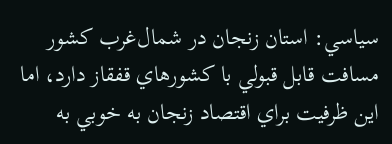سياسي: استان زنجان در شمال‌غرب کشور مسافت قابل قبولي با کشورهاي قفقاز دارد، اما اين ظرفيت براي اقتصاد زنجان به خوبي به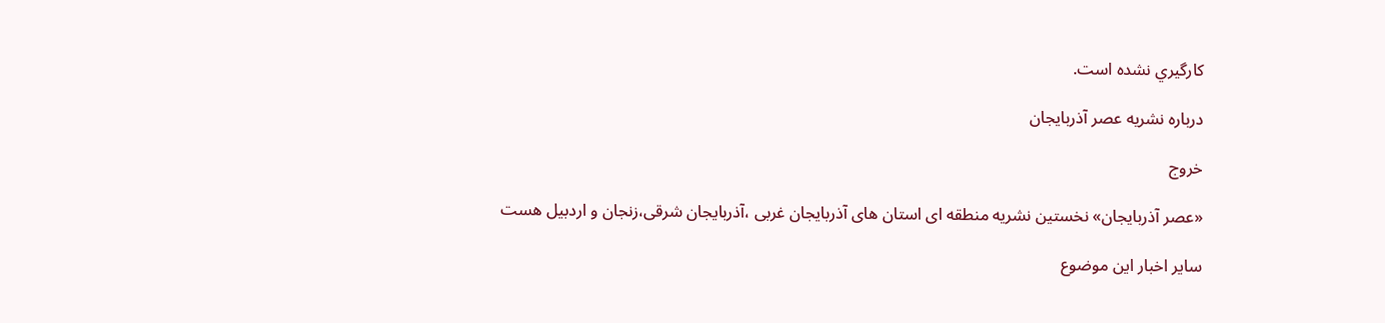کارگيري نشده است.

درباره نشریه عصر آذربایجان

خروج

«عصر آذربایجان» نخستین نشریه منطقه ای استان های آذربایجان غربی ،آذربایجان شرقی،زنجان و اردبیل هست

سایر اخبار این موضوع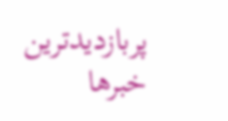پربازدیدترین خبرها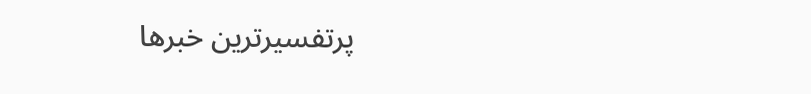پرتفسیرترین خبرها